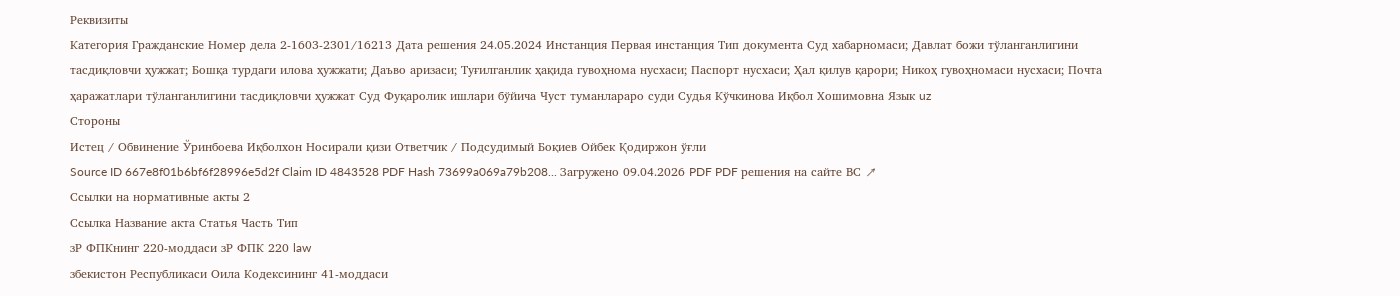Реквизиты
Категория Гражданские Номер дела 2-1603-2301/16213 Дата решения 24.05.2024 Инстанция Первая инстанция Тип документа Суд хабарномаси; Давлат божи тўланганлигини тасдиқловчи ҳужжат; Бошқа турдаги илова ҳужжати; Даъво аризаси; Туғилганлик ҳақида гувоҳнома нусхаси; Паспорт нусхаси; Ҳал қилув қарори; Никоҳ гувоҳномаси нусхаси; Почта ҳаражатлари тўланганлигини тасдиқловчи ҳужжат Суд Фуқаролик ишлари бўйича Чуст туманлараро суди Судья Кўчкинова Иқбол Хошимовна Язык uz
Стороны
Истец / Обвинение Ўринбоева Иқболхон Носирали қизи Ответчик / Подсудимый Боқиев Ойбек Қодиржон ўғли
Source ID 667e8f01b6bf6f28996e5d2f Claim ID 4843528 PDF Hash 73699a069a79b208... Загружено 09.04.2026 PDF PDF решения на сайте ВС ↗
Ссылки на нормативные акты 2
Ссылка Название акта Статья Часть Тип
зР ФПКнинг 220-моддаси зР ФПК 220 law
збекистон Республикаси Оила Кодексининг 41-моддаси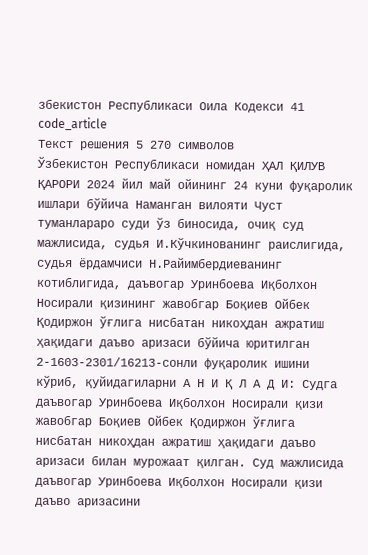збекистон Республикаси Оила Кодекси 41 code_article
Текст решения 5 270 символов
Ўзбекистон Республикаси номидан ҲАЛ ҚИЛУВ ҚАРОРИ 2024 йил май ойининг 24 куни фуқаролик ишлари бўйича Наманган вилояти Чуст туманлараро суди ўз биносида, очиқ суд мажлисида, судья И.Кўчкинованинг раислигида, судья ёрдамчиси Н.Райимбердиеванинг котиблигида, даъвогар Уринбоева Иқболхон Носирали қизининг жавобгар Боқиев Ойбек Қодиржон ўғлига нисбатан никоҳдан ажратиш ҳақидаги даъво аризаси бўйича юритилган 2-1603-2301/16213-сонли фуқаролик ишини кўриб, қуйидагиларни А Н И Қ Л А Д И: Судга даъвогар Уринбоева Иқболхон Носирали қизи жавобгар Боқиев Ойбек Қодиржон ўғлига нисбатан никоҳдан ажратиш ҳақидаги даъво аризаси билан мурожаат қилган. Суд мажлисида даъвогар Уринбоева Иқболхон Носирали қизи даъво аризасини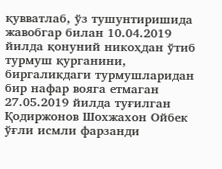қувватлаб, ўз тушунтиришида жавобгар билан 10.04.2019 йилда қонуний никоҳдан ўтиб турмуш қурганини, биргаликдаги турмушларидан бир нафар вояга етмаган 27.05.2019 йилда туғилган Қодиржонов Шохжахон Ойбек ўғли исмли фарзанди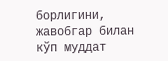борлигини, жавобгар билан кўп муддат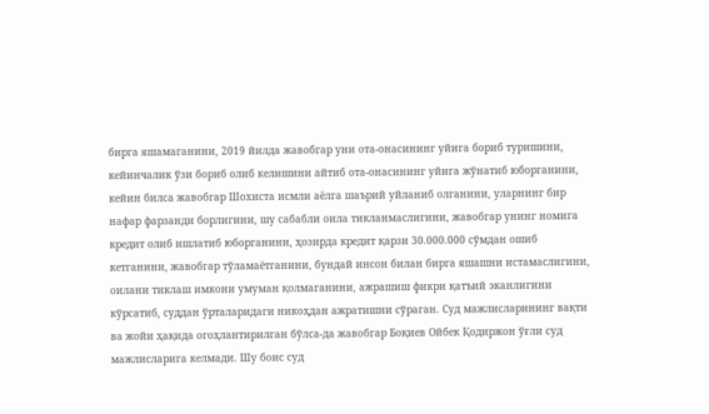бирга яшамаганини, 2019 йилда жавобгар уни ота-онасининг уйига бориб туришини, кейинчалик ўзи бориб олиб келишини айтиб ота-онасининг уйига жўнатиб юборганини, кейин билса жавобгар Шохиста исмли аёлга шаърий уйланиб олганини, уларнинг бир нафар фарзанди борлигини, шу сабабли оила тикланмаслигини, жавобгар унинг номига кредит олиб ишлатиб юборганини, ҳозирда кредит қарзи 30.000.000 сўмдан ошиб кетганини, жавобгар тўламаётганини, бундай инсон билан бирга яшашни истамаслигини, оилани тиклаш имкони умуман қолмаганини, ажрашиш фикри қатъий эканлигини кўрсатиб, суддан ўрталаридаги никоҳдан ажратишни сўраган. Суд мажлисларининг вақти ва жойи ҳақида огоҳлантирилган бўлса-да жавобгар Боқиев Ойбек Қодиржон ўғли суд мажлисларига келмади. Шу боис суд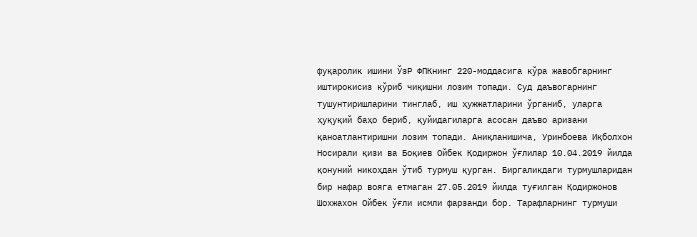фуқаролик ишини ЎзР ФПКнинг 220-моддасига кўра жавобгарнинг иштирокисиз кўриб чиқишни лозим топади. Суд даъвогарнинг тушунтиришларини тинглаб, иш ҳужжатларини ўрганиб, уларга ҳуқуқий баҳо бериб, қуйидагиларга асосан даъво аризани қаноатлантиришни лозим топади. Аниқланишича, Уринбоева Иқболхон Носирали қизи ва Боқиев Ойбек Қодиржон ўғлилар 10.04.2019 йилда қонуний никоҳдан ўтиб турмуш қурган. Биргаликдаги турмушларидан бир нафар вояга етмаган 27.05.2019 йилда туғилган Қодиржонов Шохжахон Ойбек ўғли исмли фарзанди бор. Тарафларнинг турмуши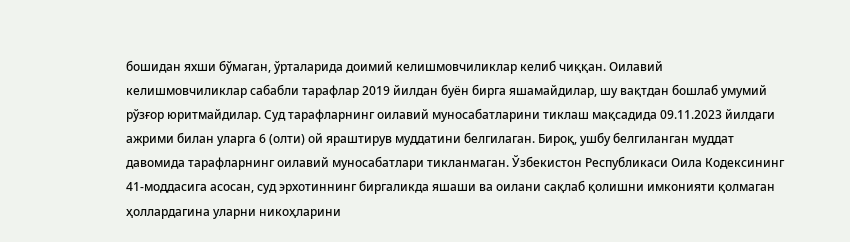бошидан яхши бўмаган, ўрталарида доимий келишмовчиликлар келиб чиққан. Оилавий келишмовчиликлар сабабли тарафлар 2019 йилдан буён бирга яшамайдилар, шу вақтдан бошлаб умумий рўзғор юритмайдилар. Суд тарафларнинг оилавий муносабатларини тиклаш мақсадида 09.11.2023 йилдаги ажрими билан уларга 6 (олти) ой яраштирув муддатини белгилаган. Бироқ, ушбу белгиланган муддат давомида тарафларнинг оилавий муносабатлари тикланмаган. Ўзбекистон Республикаси Оила Кодексининг 41-моддасига асосан, суд эрхотиннинг биргаликда яшаши ва оилани сақлаб қолишни имконияти қолмаган ҳоллардагина уларни никоҳларини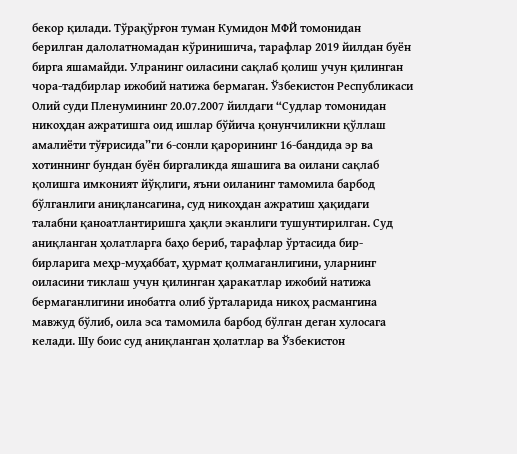бекор қилади. Тўрақўрғон туман Кумидон МФЙ томонидан берилган далолатномадан кўринишича, тарафлар 2019 йилдан буён бирга яшамайди. Улранинг оиласини сақлаб қолиш учун қилинган чора-тадбирлар ижобий натижа бермаган. Ўзбекистон Республикаси Олий суди Пленумининг 20.07.2007 йилдаги “Судлар томонидан никоҳдан ажратишга оид ишлар бўйича қонунчиликни қўллаш амалиёти тўғрисида”ги 6-сонли қарорининг 16-бандида эр ва хотиннинг бундан буён биргаликда яшашига ва оилани сақлаб қолишга имконият йўқлиги, яъни оиланинг тамомила барбод бўлганлиги аниқлансагина, суд никоҳдан ажратиш ҳақидаги талабни қаноатлантиришга ҳақли эканлиги тушунтирилган. Суд аниқланган ҳолатларга баҳо бериб, тарафлар ўртасида бир-бирларига меҳр-муҳаббат, ҳурмат қолмаганлигини, уларнинг оиласини тиклаш учун қилинган ҳаракатлар ижобий натижа бермаганлигини инобатга олиб ўрталарида никоҳ расмангина мавжуд бўлиб, оила эса тамомила барбод бўлган деган хулосага келади. Шу боис суд аниқланган ҳолатлар ва Ўзбекистон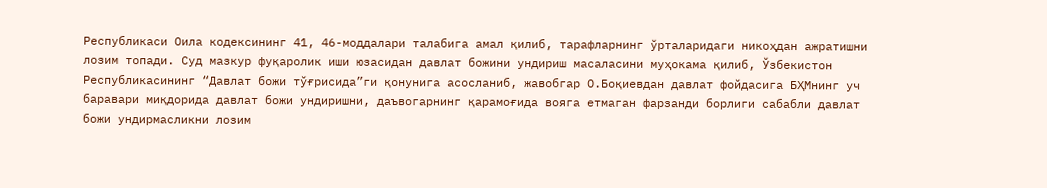Республикаси Оила кодексининг 41, 46-моддалари талабига амал қилиб, тарафларнинг ўрталаридаги никоҳдан ажратишни лозим топади. Суд мазкур фуқаролик иши юзасидан давлат божини ундириш масаласини муҳокама қилиб, Ўзбекистон Республикасининг “Давлат божи тўғрисида”ги қонунига асосланиб, жавобгар О.Боқиевдан давлат фойдасига БҲМнинг уч баравари миқдорида давлат божи ундиришни, даъвогарнинг қарамоғида вояга етмаган фарзанди борлиги сабабли давлат божи ундирмасликни лозим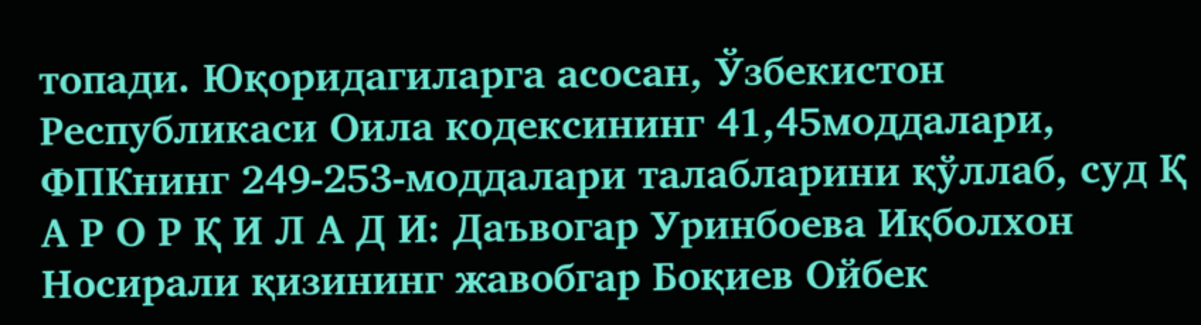топади. Юқоридагиларга асосан, Ўзбекистон Республикаси Оила кодексининг 41,45моддалари, ФПКнинг 249-253-моддалари талабларини қўллаб, суд Қ А Р О Р Қ И Л А Д И: Даъвогар Уринбоева Иқболхон Носирали қизининг жавобгар Боқиев Ойбек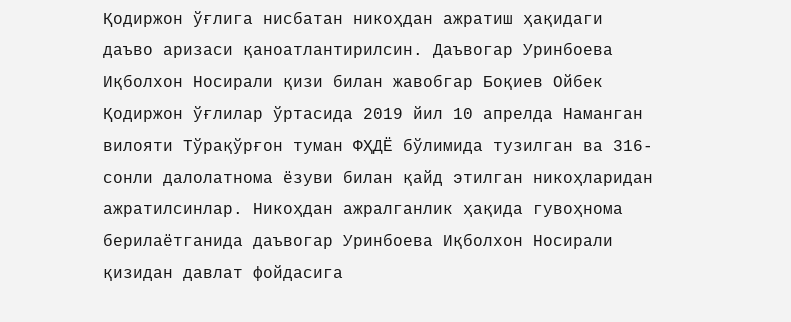Қодиржон ўғлига нисбатан никоҳдан ажратиш ҳақидаги даъво аризаси қаноатлантирилсин. Даъвогар Уринбоева Иқболхон Носирали қизи билан жавобгар Боқиев Ойбек Қодиржон ўғлилар ўртасида 2019 йил 10 апрелда Наманган вилояти Тўрақўрғон туман ФҲДЁ бўлимида тузилган ва 316-сонли далолатнома ёзуви билан қайд этилган никоҳларидан ажратилсинлар. Никоҳдан ажралганлик ҳақида гувоҳнома берилаётганида даъвогар Уринбоева Иқболхон Носирали қизидан давлат фойдасига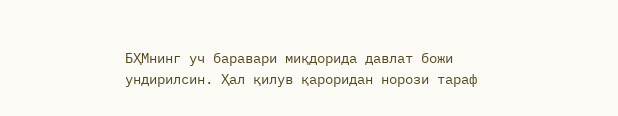БҲМнинг уч баравари миқдорида давлат божи ундирилсин. Ҳал қилув қароридан норози тараф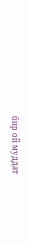бир ой муддат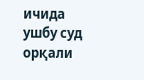ичида ушбу суд орқали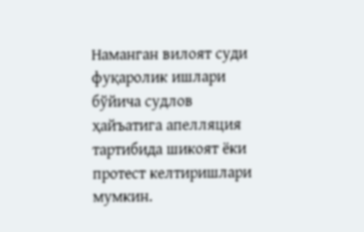Наманган вилоят суди фуқаролик ишлари бўйича судлов ҳайъатига апелляция тартибида шикоят ёки протест келтиришлари мумкин.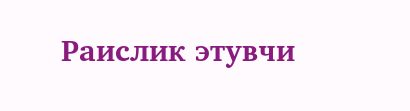Раислик этувчи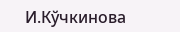И.Кўчкинова